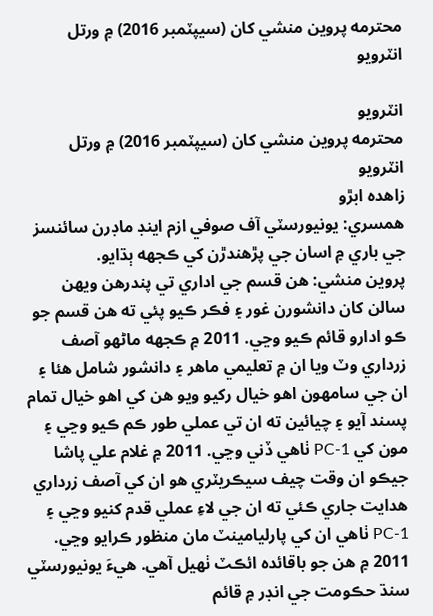محترمه پروين منشي کان (سيپٽمبر 2016) ۾ ورتل انٽرويو

انٽرويو
محترمه پروين منشي کان (سيپٽمبر 2016) ۾ ورتل انٽرويو
زاهده ابڙو
همسري: يونيورسٽي آف صوفي ازم اينڊ ماڊرن سائنسز جي باري ۾ اسان جي پڙهندڙن کي ڪجهه ٻڌايو.
پروين منشي: هن قسم جي اداري تي پندرهن ويهن سالن کان دانشورن غور ۽ فڪر ڪيو پئي ته هن قسم جو ڪو ادارو قائم ڪيو وڃي. 2011 ۾ ڪجهه ماڻهو آصف زرداري وٽ ويا ان ۾ تعليمي ماهر ۽ دانشور شامل هئا ۽ ان جي سامهون اهو خيال رکيو ويو هن کي اهو خيال تمام پسند آيو ۽ چيائين ته ان تي عملي طور ڪم ڪيو وڃي ۽ مون کي PC-1 ٺاهي ڏني وڃي. 2011 ۾ غلام علي پاشا جيڪو ان وقت چيف سيڪريٽري هو ان کي آصف زرداري هدايت جاري ڪئي ته ان جي لاءِ عملي قدم کنيو وڃي ۽ PC-1 ٺاهي ان کي پارليامينٽ مان منظور ڪرايو وڃي. 2011 ۾ هن جو باقائده ائڪٽ ٺهيل آهي. هيءَ يونيورسٽي سنڌ حڪومت جي انڊر ۾ قائم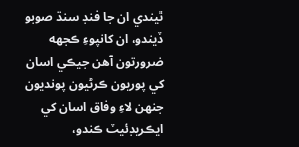ٿيندي ان جا فنڊ سنڌ صوبو ڏيندو، ان کانپوءِ ڪجهه ضرورتون آهن جيڪي اسان کي پوريون ڪرڻيون پونديون جنهن لاءِ وفاق اسان کي ايڪريڊئيٽ ڪندو،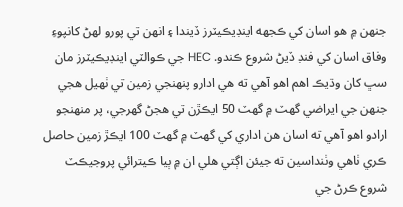جنهن ۾ هو اسان کي ڪجهه اينڊيڪيٽرز ڏيندا ۽ انهن تي پورو لهڻ کانپوءِ وفاق اسان کي فنڊ ڏيڻ شروع ڪندو. HEC جي ڪوالٽي اينڊيڪيٽرز مان سڀ کان وڌيڪ اهم اهو آهي ته هي ادارو پنهنجي زمين تي ٺهيل هجي جنهن جي ايراضي گهٽ ۾ گهٽ 50 ايڪڙن تي هجڻ گهرجي، پر منهنجو ارادو اهو آهي ته اسان هن اداري کي گهٽ ۾ گهٽ 100 ايڪڙ زمين حاصل ڪري ٺاهي وٺنداسين ته جيئن اڳتي هلي ان ۾ ٻيا ڪيترائي پروجيڪٽ شروع ڪرڻ جي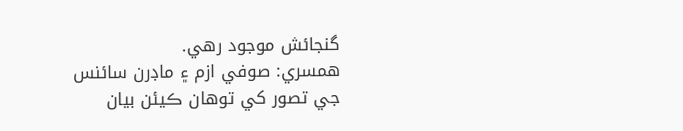گنجائش موجود رهي.
همسري: صوفي ازم ۽ ماڊرن سائنس جي تصور کي توهان ڪيئن بيان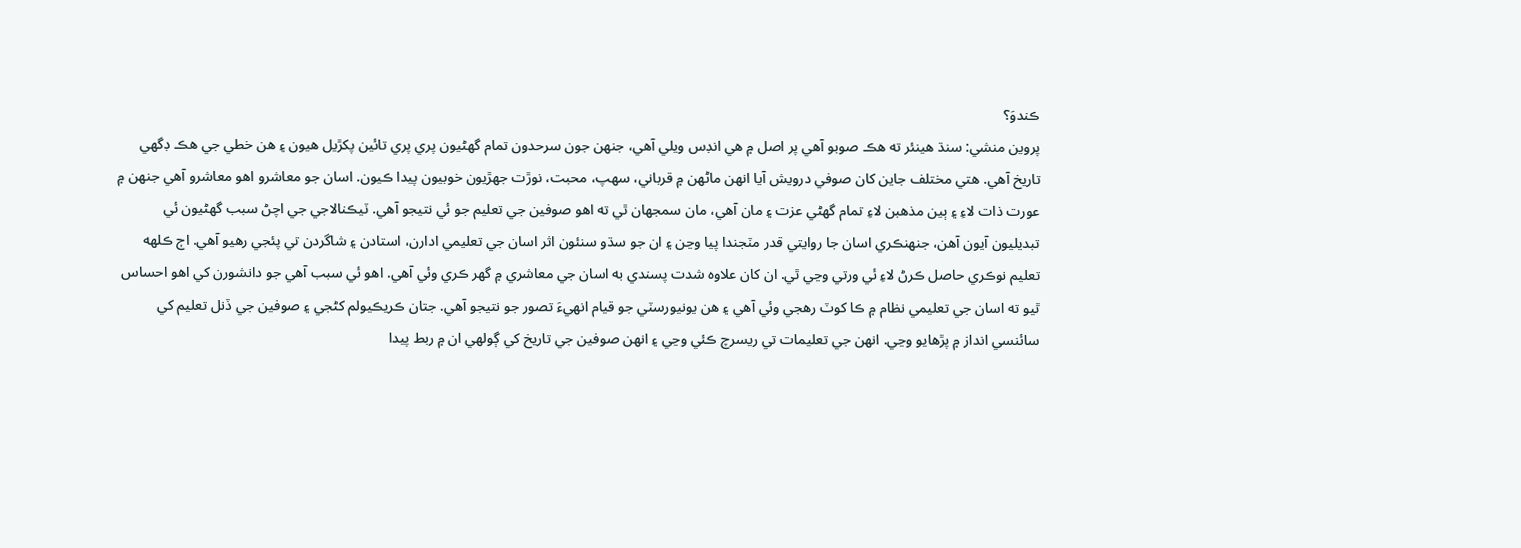ڪندوَ؟
پروين منشي: سنڌ هينئر ته هڪ صوبو آهي پر اصل ۾ هي انڊس ويلي آهي، جنهن جون سرحدون تمام گهڻيون پري پري تائين پکڙيل هيون ۽ هن خطي جي هڪ ڊگهي تاريخ آهي. هتي مختلف جاين کان صوفي درويش آيا انهن ماڻهن ۾ قرباني، سهپ، محبت، نوڙت جهڙيون خوبيون پيدا ڪيون. اسان جو معاشرو اهو معاشرو آهي جنهن ۾ عورت ذات لاءِ ۽ ٻين مذهبن لاءِ تمام گهڻي عزت ۽ مان آهي، مان سمجهان ٿي ته اهو صوفين جي تعليم جو ئي نتيجو آهي. ٽيڪنالاجي جي اچڻ سبب گهڻيون ئي تبديليون آيون آهن، جنهنڪري اسان جا روايتي قدر مٽجندا پيا وڃن ۽ ان جو سڌو سنئون اثر اسان جي تعليمي ادارن، استادن ۽ شاگردن تي پئجي رهيو آهي. اڄ ڪلهه تعليم نوڪري حاصل ڪرڻ لاءِ ئي ورتي وڃي ٿي. ان کان علاوه شدت پسندي به اسان جي معاشري ۾ گهر ڪري وئي آهي. اهو ئي سبب آهي جو دانشورن کي اهو احساس ٿيو ته اسان جي تعليمي نظام ۾ ڪا کوٽ رهجي وئي آهي ۽ هن يونيورسٽي جو قيام انهيءَ تصور جو نتيجو آهي. جتان ڪريڪيولم کڻجي ۽ صوفين جي ڏنل تعليم کي سائنسي انداز ۾ پڙهايو وڃي. انهن جي تعليمات تي ريسرچ ڪئي وڃي ۽ انهن صوفين جي تاريخ کي ڳولهي ان ۾ ربط پيدا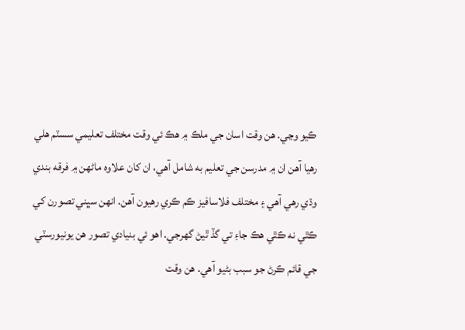ڪيو وڃي. هن وقت اسان جي ملڪ ۾ هڪ ئي وقت مختلف تعليمي سسٽم هلي رهيا آهن ان ۾ مدرسن جي تعليم به شامل آهي، ان کان علاوه ماڻهن ۾ فرقه بندي وڌي رهي آهي ۽ مختلف فلاسافيز ڪم ڪري رهيون آهن. انهن سڀني تصورن کي ڪٿي نه ڪٿي هڪ جاءِ تي گڏ ٿيڻ گهرجي. اهو ئي بنيادي تصور هن يونيورسٽي جي قائم ڪرڻ جو سبب بڻيو آهي. هن وقت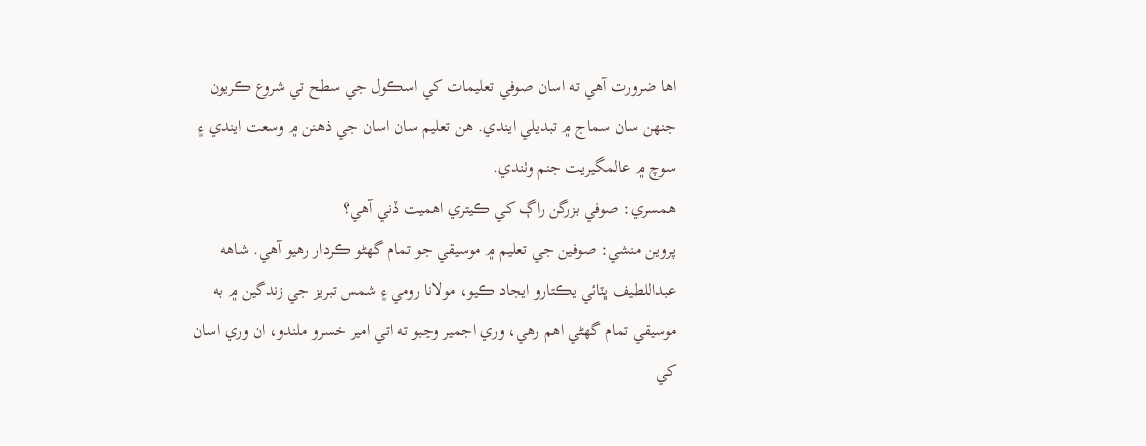اها ضرورت آهي ته اسان صوفي تعليمات کي اسڪول جي سطح تي شروع ڪريون جنهن سان سماج ۾ تبديلي ايندي. هن تعليم سان اسان جي ذهنن ۾ وسعت ايندي ۽ سوچ ۾ عالمگيريت جنم وٺندي.
همسري: صوفي بزرگن راڳ کي ڪيتري اهميت ڏني آهي؟
پروين منشي: صوفين جي تعليم ۾ موسيقي جو تمام گهڻو ڪردار رهيو آهي. شاهه عبداللطيف ڀٽائي يڪتارو ايجاد ڪيو، مولانا رومي ۽ شمس تبريز جي زندگين ۾ به موسيقي تمام گهڻي اهم رهي، وري اجمير وڃبو ته اتي امير خسرو ملندو، ان وري اسان کي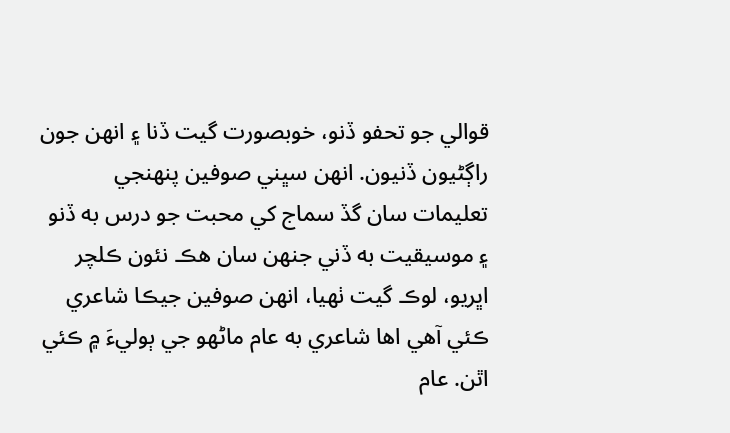قوالي جو تحفو ڏنو، خوبصورت گيت ڏنا ۽ انهن جون راڳڻيون ڏنيون. انهن سڀني صوفين پنهنجي تعليمات سان گڏ سماج کي محبت جو درس به ڏنو ۽ موسيقيت به ڏني جنهن سان هڪ نئون ڪلچر اڀريو، لوڪ گيت ٺهيا، انهن صوفين جيڪا شاعري ڪئي آهي اها شاعري به عام ماڻهو جي ٻوليءَ ۾ ڪئي اٿن. عام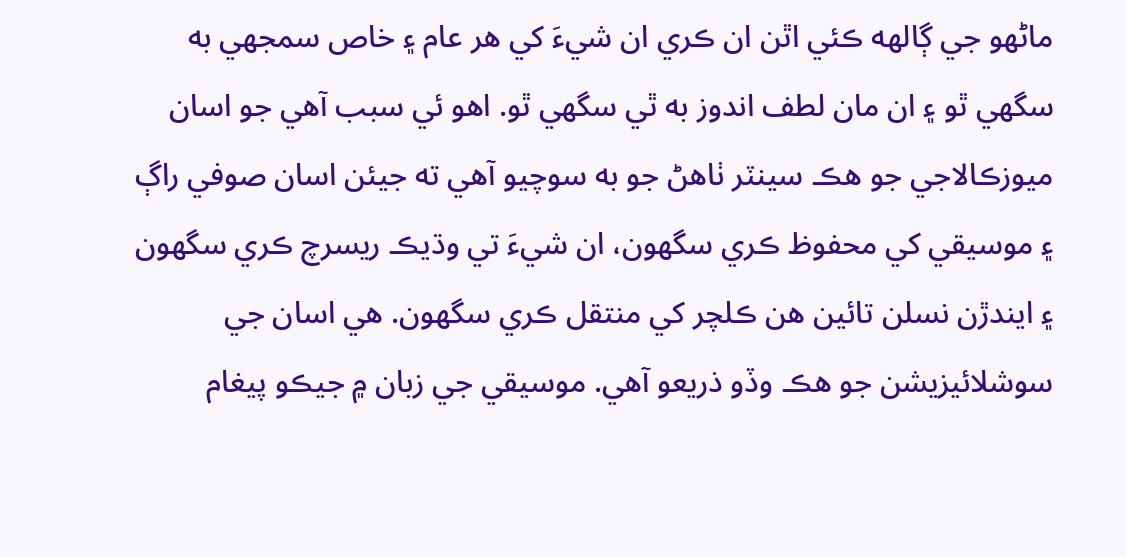ماڻهو جي ڳالهه ڪئي اٿن ان ڪري ان شيءَ کي هر عام ۽ خاص سمجهي به سگهي ٿو ۽ ان مان لطف اندوز به ٿي سگهي ٿو. اهو ئي سبب آهي جو اسان ميوزڪالاجي جو هڪ سينٽر ٺاهڻ جو به سوچيو آهي ته جيئن اسان صوفي راڳ ۽ موسيقي کي محفوظ ڪري سگهون، ان شيءَ تي وڌيڪ ريسرچ ڪري سگهون ۽ ايندڙن نسلن تائين هن ڪلچر کي منتقل ڪري سگهون. هي اسان جي سوشلائيزيشن جو هڪ وڏو ذريعو آهي. موسيقي جي زبان ۾ جيڪو پيغام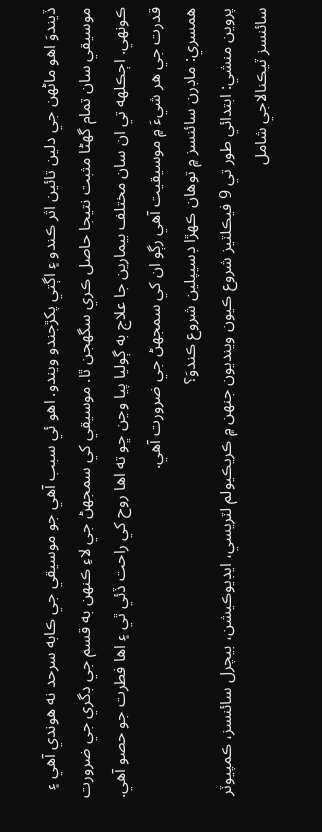ڏيندوَ اهو ماڻهن جي دلين تائين اثر ڪندو ۽ اڳتي پکڙجندو ويندو. اهو ئي سبب آهي جو موسيقي جي ڪابه سرحد نه هوندي آهي ۽ موسيقي سان تمام گهڻا مثبت نتيجا حاصل ڪري سگهجن ٿا. موسيقي کي سمجهڻ جي لاءِ ڪنهن به قسم جي ڊگري جي ضرورت ڪونهي. اڄڪلهه تي ان سان مختلف بيمارين جا علاج به ڳوليا پيا وڃن ڇو ته اها روح کي راحت ڏئي ٿي ۽ اها فطرت جو حصو آهي. قدرت جي هر شيءَ ۾ موسيقيت آهي رڳو ان کي سمجهڻ جي ضرورت آهي.
همسري: ماڊرن سائنسز ۾ توهان ڪهڙا ڊسيپلين شروع ڪندوَ؟
پروين منشي: ابتدائي طور تي 9 فيڪلٽيز شروع ڪيون وينديون جنهن ۾ ڪريڪيولم لٽريسي، ايڊيوڪيشن، بيچرل سائنسز، ڪمپيوٽر سائنسز ٽيڪنالاجي شامل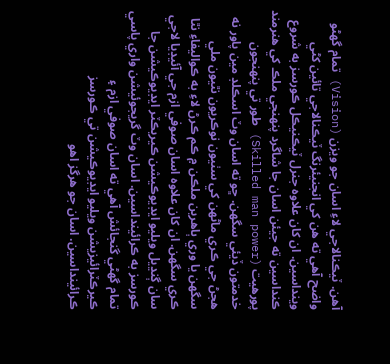آهن. ٽيڪنالاجي لاءِ اسان جو ويزن (Vision) تمام گهڻو واضح آهي ته هن کي انجنيئرنگ ٽيڪنالاجي تائين کڻي وينداسين. ان کان علاوه جنرل ٽيڪنيڪل ڪورسز به شروع ڪنداسين ته جيئن اسان جا شاگرد پنهنجي ملڪ کي هنرمند پورهيت (Skilled man power) طور تي پنهنجون خدمتون ڏيئي سگهن. ڇو ته اسان وٽ اسڪلڊ مين پاور نه هجڻ جي ڪري ماڻهن کي سٺيون نوڪريون نٿيون ملي سگهن يا وري ٻاهرين ملڪن ۾ ڪم ڪرڻ لاءِ به ڪواليفاءِ نٿا ڪري سگهن. ان کان علاوه اسان صوفي ازم جي آئيڊيا لاجي سان ڳنڍيل ويليو ايڊيوڪيشن ڪيريڪٽر ايڊيوڪيشن جا ڪورسز به ڪرائينداسين. اسان وٽ گريجوئيشن واري پاسي تمام گهڻي گنجائش آهي ته اسان صوفي ازم ۽ ڪيرڪٽرائيزيشن ويليو ايڊيوڪيشن تي ڪورسز ڪرائينداسين. اسان جو هرگز اهو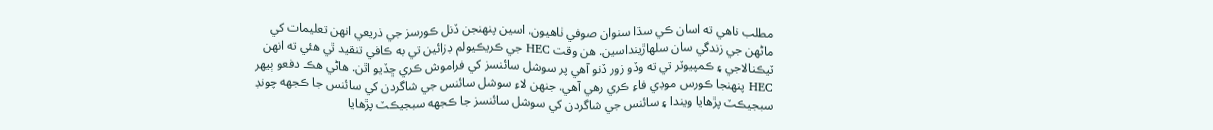مطلب ناهي ته اسان ڪي سڌا سنوان صوفي ٺاهيون. اسين پنهنجن ڏنل ڪورسز جي ذريعي انهن تعليمات کي ماڻهن جي زندگي سان سلهاڙينداسين. هن وقت HEC جي ڪريڪيولم ڊزائين تي به ڪافي تنقيد ٿي هئي ته انهن ٽيڪنالاجي ۽ ڪمپيوٽر تي ته وڏو زور ڏنو آهي پر سوشل سائنسز کي فراموش ڪري ڇڏيو اٿن. هاڻي هڪ دفعو ٻيهر HEC پنهنجا ڪورس موڊي فاءِ ڪري رهي آهي. جنهن لاءِ سوشل سائنس جي شاگردن کي سائنس جا ڪجهه چونڊ سبجيڪٽ پڙهايا ويندا ۽ سائنس جي شاگردن کي سوشل سائنسز جا ڪجهه سبجيڪٽ پڙهايا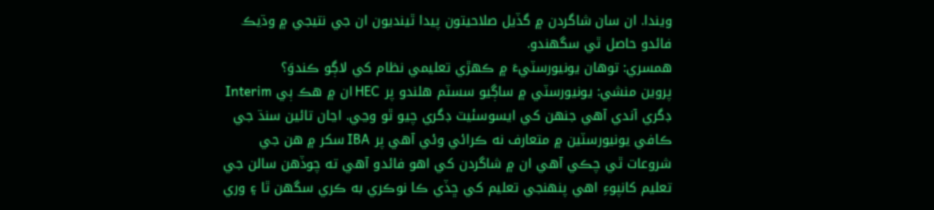ويندا. ان سان شاگردن ۾ گڏيل صلاحيتون پيدا ٿينديون ان جي نتيجي ۾ وڌيڪ فائدو حاصل ٿي سگهندو.
همسري: توهان يونيورسٽيءَ ۾ ڪهڙي تعليمي نظام کي لاڳو ڪندوَ؟
پروين منشي: يونيورسٽي ۾ ساڳيو سسٽم هلندو پر HEC ان ۾ هڪ ٻي Interim ڊگري آندي آهي جنهن کي ايسوسئيٽ ڊگري چيو ٿو وڃي. اڃان تائين سنڌ جي ڪافي يونيورسٽين ۾ متعارف نه ڪرائي وئي آهي پر IBA سکر ۾ هن جي شروعات ٿي چڪي آهي ان ۾ شاگردن کي اهو فائدو آهي ته چوڏهن سالن جي تعليم کانپوءِ اهي پنهنجي تعليم کي ڇڏي ڪا نوڪري به ڪري سگهن ٿا ۽ وري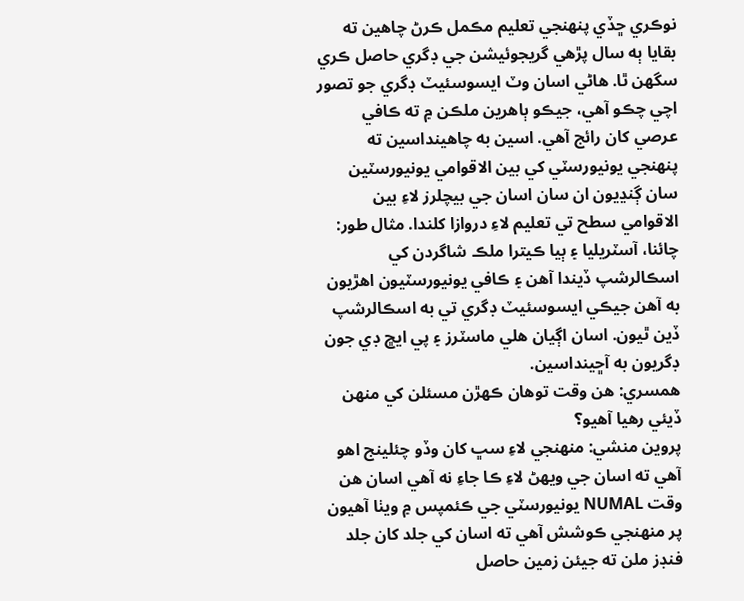نوڪري ڇڏي پنهنجي تعليم مڪمل ڪرڻ چاهين ته بقايا ٻه سال پڙهي گريجوئيشن جي ڊگري حاصل ڪري سگهن ٿا. هاڻي اسان وٽ ايسوسئيٽ ڊگري جو تصور اچي چڪو آهي، جيڪو ٻاهرين ملڪن ۾ ته ڪافي عرصي کان رائج آهي. اسين به چاهينداسين ته پنهنجي يونيورسٽي کي بين الاقوامي يونيورسٽين سان ڳنڍيون ان سان اسان جي بيچلرز لاءِ بين الاقوامي سطح تي تعليم لاءِ دروازا کلندا. مثال طور: چائنا، آسٽريليا ۽ ٻيا ڪيترا ملڪ شاگردن کي اسڪالرشپ ڏيندا آهن ۽ ڪافي يونيورسٽيون اهڙيون به آهن جيڪي ايسوسئيٽ ڊگري تي به اسڪالرشپ ڏين ٿيون. اسان اڳيان هلي ماسٽرز ۽ پي ايڇ ڊي جون ڊگريون به آڇينداسين.
همسري: هن وقت توهان ڪهڙن مسئلن کي منهن ڏيئي رهيا آهيو؟
پروين منشي: منهنجي لاءِ سڀ کان وڏو چئلينج اهو آهي ته اسان جي ويهڻ لاءِ ڪا جاءِ نه آهي اسان هن وقت NUMAL يونيورسٽي جي ڪئمپس ۾ ويٺا آهيون پر منهنجي ڪوشش آهي ته اسان کي جلد کان جلد فنڊز ملن ته جيئن زمين حاصل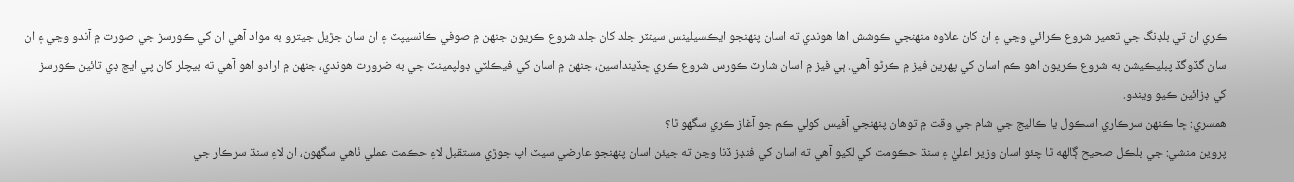ڪري ان تي بلڊنگ جي تعمير شروع ڪرائي وڃي ۽ ان کان علاوه منهنجي ڪوشش اها هوندي ته اسان پنهنجو ايڪسيلينس سينٽر جلد کان جلد شروع ڪريون جنهن ۾ صوفي ڪانسيپٽ ۽ ان سان جڙيل جيترو به مواد آهي ان کي ڪورسز جي صورت ۾ آندو وڃي ۽ ان سان گڏوگڏ پبليڪيشن به شروع ڪريون اهو ڪم اسان کي پهرين فيز ۾ ڪرڻو آهي. ٻي فيز ۾ اسان شارٽ ڪورس شروع ڪري ڇڏينداسين، جنهن ۾ اسان کي فيڪلٽي ڊولپمينٽ جي به ضرورت هوندي، جنهن ۾ ارادو اهو آهي ته بيچلر کان پي ايڇ ڊي تائين ڪورسز کي ڊزائين ڪيو ويندو.
همسري: ڇا ڪنهن سرڪاري اسڪول يا ڪاليج جي شام جي وقت ۾ توهان پنهنجي آفيس کولي ڪم جو آغاز ڪري سگهو ٿا؟
پروين منشي: جي بلڪل صحيح ڳالهه ٿا چئو اسان وزير اعليٰ ۽ سنڌ حڪومت کي لکيو آهي ته اسان کي فنڊز ڏنا وڃن ته جيئن اسان پنهنجو عارضي سيٽ اپ جوڙي مستقبل لاءِ حڪمت عملي ٺاهي سگهون، ان لاءِ سنڌ سرڪار جي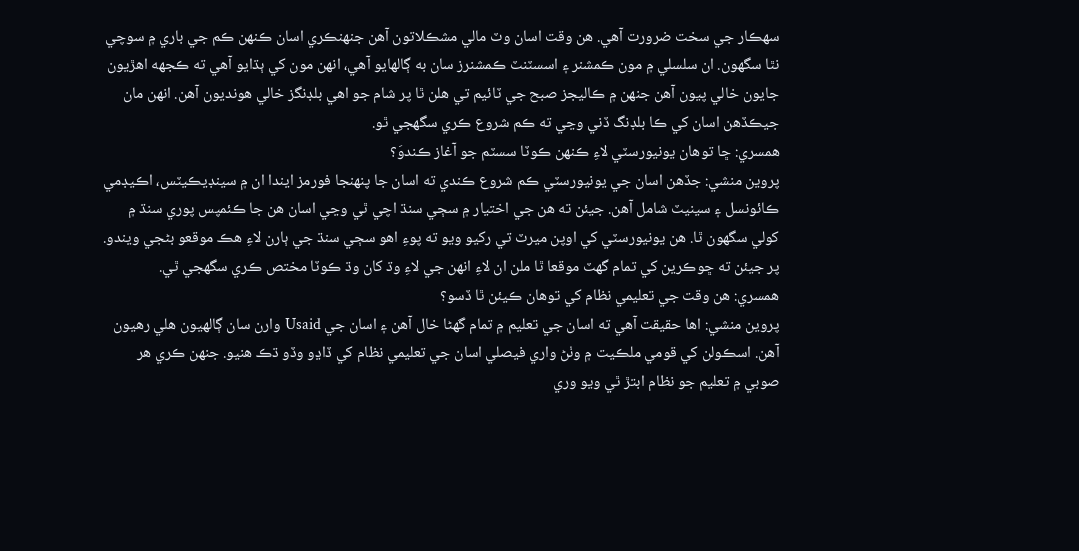سهڪار جي سخت ضرورت آهي. هن وقت اسان وٽ مالي مشڪلاتون آهن جنهنڪري اسان ڪنهن ڪم جي باري ۾ سوچي نٿا سگهون. ان سلسلي ۾ مون ڪمشنر ۽ اسسٽنٽ ڪمشنرز سان به ڳالهايو آهي، انهن مون کي ٻڌايو آهي ته ڪجهه اهڙيون جايون خالي پيون آهن جنهن ۾ ڪاليجز صبح جي ٽائيم تي هلن ٿا پر شام جو اهي بلڊنگز خالي هونديون آهن. انهن مان جيڪڏهن اسان کي ڪا بلڊنگ ڏني وڃي ته ڪم شروع ڪري سگهجي ٿو.
همسري: ڇا توهان يونيورسٽي لاءِ ڪنهن ڪوٽا سسٽم جو آغاز ڪندوَ؟
پروين منشي: جڏهن اسان جي يونيورسٽي ڪم شروع ڪندي ته اسان جا پنهنجا فورمز ايندا ان ۾ سينڊيڪيٽس، اڪيڊمي ڪائونسل ۽ سينيٽ شامل آهن. جيئن ته هن جي اختيار ۾ سڄي سنڌ اچي ٿي وڃي اسان هن جا ڪئمپس پوري سنڌ ۾ کولي سگهون ٿا. هن يونيورسٽي کي اوپن ميرٽ تي رکيو ويو ته پوءِ اهو سڄي سنڌ جي ٻارن لاءِ هڪ موقعو بڻجي ويندو. پر جيئن ته ڇوڪرين کي تمام گهٽ موقعا ٿا ملن ان لاءِ انهن جي لاءِ وڌ کان وڌ ڪوٽا مختص ڪري سگهجي ٿي.
همسري: هن وقت جي تعليمي نظام کي توهان ڪيئن ٿا ڏسو؟
پروين منشي: اها حقيقت آهي ته اسان جي تعليم ۾ تمام گهڻا خال آهن ۽ اسان جي Usaid وارن سان ڳالهيون هلي رهيون آهن. اسڪولن کي قومي ملڪيت ۾ وٺڻ واري فيصلي اسان جي تعليمي نظام کي ڏاڍو وڏو ڌڪ هنيو. جنهن ڪري هر صوبي ۾ تعليم جو نظام ابتڙ ٿي ويو وري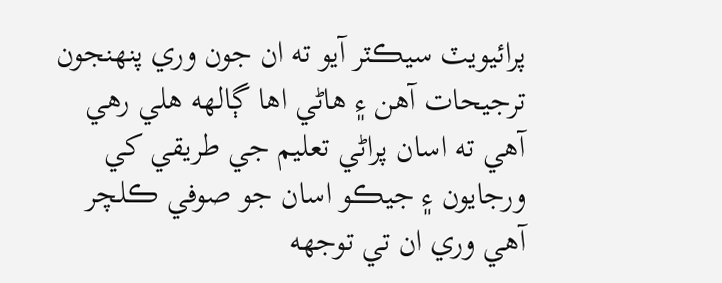پرائيويٽ سيڪٽر آيو ته ان جون وري پنهنجون ترجيحات آهن ۽ هاڻي اها ڳالهه هلي رهي آهي ته اسان پراڻي تعليم جي طريقي کي ورجايون ۽ جيڪو اسان جو صوفي ڪلچر آهي وري ان تي توجهه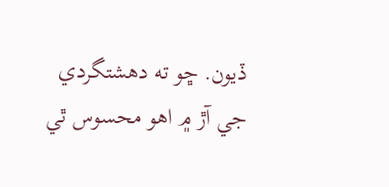ڏيون. ڇو ته دهشتگردي جي آڙ ۾ اهو محسوس ٿي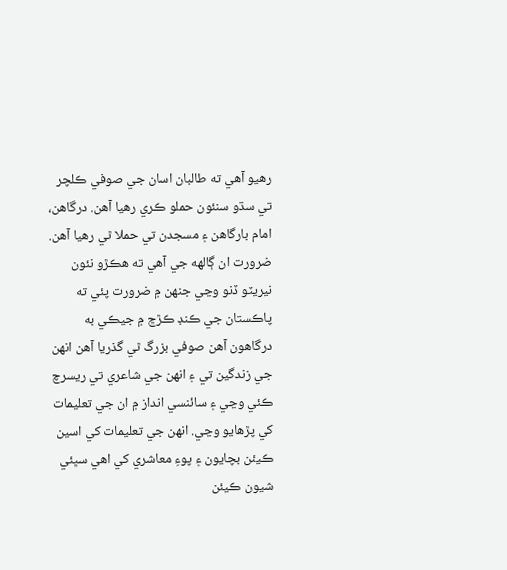رهيو آهي ته طالبان اسان جي صوفي ڪلچر تي سڌو سنئون حملو ڪري رهيا آهن. درگاهن، امام بارگاهن ۽ مسجدن تي حملا ٿي رهيا آهن. ضرورت ان ڳالهه جي آهي ته هڪڙو نئون نيريٽو ڏنو وڃي جنهن ۾ ضرورت پئي ته پاڪستان جي ڪنڊ ڪڙڇ ۾ جيڪي به درگاهون آهن صوفي بزرگ ٿي گذريا آهن انهن جي زندگين تي ۽ انهن جي شاعري تي ريسرچ ڪئي وڃي ۽ سائنسي انداز ۾ ان جي تعليمات کي پڙهايو وڃي. انهن جي تعليمات کي اسين ڪيئن بچايون ۽ پوءِ معاشري کي اهي سڀئي شيون ڪيئن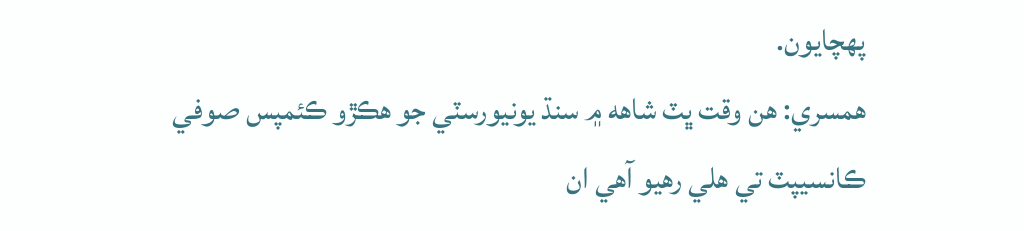پهچايون.
همسري: هن وقت ڀٽ شاهه ۾ سنڌ يونيورسٽي جو هڪڙو ڪئمپس صوفي ڪانسيپٽ تي هلي رهيو آهي ان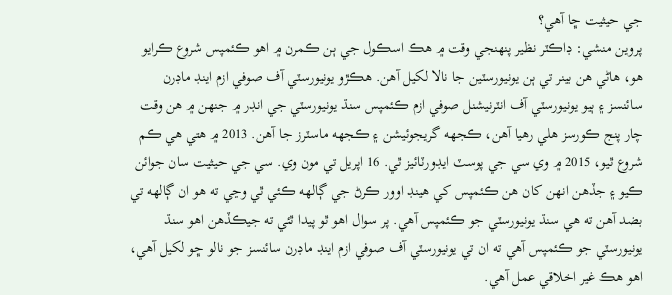جي حيثيت ڇا آهي؟
پروين منشي: ڊاڪٽر نظير پنهنجي وقت ۾ هڪ اسڪول جي ٻن ڪمرن ۾ اهو ڪئمپس شروع ڪرايو هو، هاڻي هن بينر تي ٻن يونيورسٽين جا نالا لکيل آهن. هڪڙو يونيورسٽي آف صوفي ازم اينڊ ماڊرن سائنسز ۽ ٻيو يونيورسٽي آف انٽرنيشنل صوفي ازم ڪئمپس سنڌ يونيورسٽي جي انڊر ۾ جنهن ۾ هن وقت چار پنج ڪورسز هلي رهيا آهن، ڪجهه گريجوئيشن ۽ ڪجهه ماسٽرز جا آهن. 2013 ۾ هتي هي ڪم شروع ٿيو، 2015 ۾ وي سي جي پوسٽ ايڊورٽائيز ٿي. 16 اپريل تي مون وي. سي جي حيثيت سان جوائن ڪيو ۽ جڏهن انهن کان هن ڪئمپس کي هينڊ اوور ڪرڻ جي ڳالهه ڪئي ٿي وڃي ته هو ان ڳالهه تي بضد آهن ته هي سنڌ يونيورسٽي جو ڪئمپس آهي. پر سوال اهو ٿو پيدا ٿئي ته جيڪڏهن اهو سنڌ يونيورسٽي جو ڪئمپس آهي ته ان تي يونيورسٽي آف صوفي ازم اينڊ ماڊرن سائنسز جو نالو ڇو لکيل آهي، اهو هڪ غير اخلاقي عمل آهي.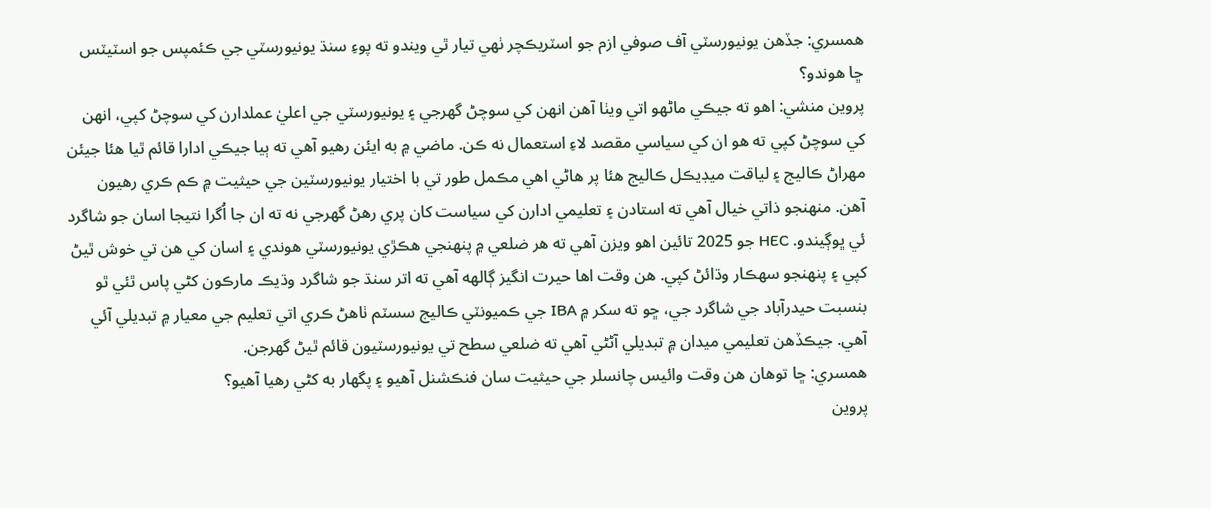همسري: جڏهن يونيورسٽي آف صوفي ازم جو اسٽريڪچر ٺهي تيار ٿي ويندو ته پوءِ سنڌ يونيورسٽي جي ڪئمپس جو اسٽيٽس ڇا هوندو؟
پروين منشي: اهو ته جيڪي ماڻهو اتي ويٺا آهن انهن کي سوچڻ گهرجي ۽ يونيورسٽي جي اعليٰ عملدارن کي سوچڻ کپي، انهن کي سوچڻ کپي ته هو ان کي سياسي مقصد لاءِ استعمال نه ڪن. ماضي ۾ به ايئن رهيو آهي ته ٻيا جيڪي ادارا قائم ٿيا هئا جيئن مهراڻ ڪاليج ۽ لياقت ميڊيڪل ڪاليج هئا پر هاڻي اهي مڪمل طور تي با اختيار يونيورسٽين جي حيثيت ۾ ڪم ڪري رهيون آهن. منهنجو ذاتي خيال آهي ته استادن ۽ تعليمي ادارن کي سياست کان پري رهڻ گهرجي نه ته ان جا اُگرا نتيجا اسان جو شاگرد ئي ڀوڳيندو. HEC جو 2025 تائين اهو ويزن آهي ته هر ضلعي ۾ پنهنجي هڪڙي يونيورسٽي هوندي ۽ اسان کي هن تي خوش ٿيڻ کپي ۽ پنهنجو سهڪار وڌائڻ کپي. هن وقت اها حيرت انگيز ڳالهه آهي ته اتر سنڌ جو شاگرد وڌيڪ مارڪون کڻي پاس ٿئي ٿو بنسبت حيدرآباد جي شاگرد جي، ڇو ته سکر ۾ IBA جي ڪميونٽي ڪاليج سسٽم ٺاهڻ ڪري اتي تعليم جي معيار ۾ تبديلي آئي آهي. جيڪڏهن تعليمي ميدان ۾ تبديلي آڻڻي آهي ته ضلعي سطح تي يونيورسٽيون قائم ٿيڻ گهرجن.
همسري: ڇا توهان هن وقت وائيس چانسلر جي حيثيت سان فنڪشنل آهيو ۽ پگهار به کڻي رهيا آهيو؟
پروين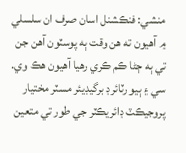منشي: فنڪشنل اسان صرف ان سلسلي ۾ آهيون ته هن وقت ٻه پوسٽون آهن جن تي ٻه ڄڻا ڪم ڪري رهيا آهيون هڪ وي. سي ۽ ٻيو رٽائرڊ برگيڊيئر مسٽر مختيار پروجيڪٽ ڊائريڪٽر جي طور تي متعين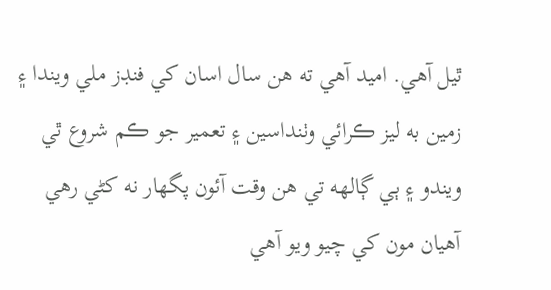ٿيل آهي. اميد آهي ته هن سال اسان کي فنڊز ملي ويندا ۽ زمين به ليز ڪرائي وٺنداسين ۽ تعمير جو ڪم شروع ٿي ويندو ۽ ٻي ڳالهه تي هن وقت آئون پگهار نه کڻي رهي آهيان مون کي چيو ويو آهي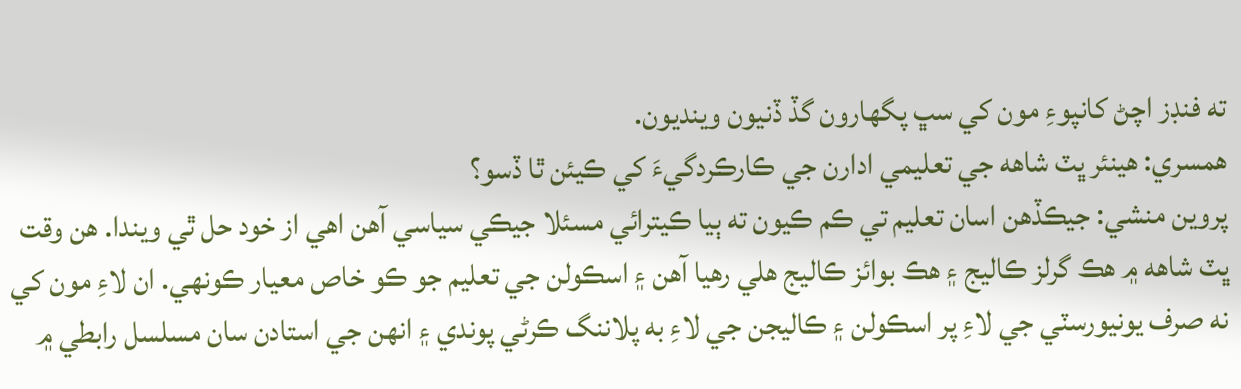ته فنڊز اچڻ کانپوءِ مون کي سڀ پگهارون گڏ ڏنيون وينديون.
همسري: هينئر ڀٽ شاهه جي تعليمي ادارن جي ڪارڪردگيءَ کي ڪيئن ٿا ڏسو؟
پروين منشي: جيڪڏهن اسان تعليم تي ڪم ڪيون ته ٻيا ڪيترائي مسئلا جيڪي سياسي آهن اهي از خود حل ٿي ويندا. هن وقت ڀٽ شاهه ۾ هڪ گرلز ڪاليج ۽ هڪ بوائز ڪاليج هلي رهيا آهن ۽ اسڪولن جي تعليم جو ڪو خاص معيار ڪونهي. ان لاءِ مون کي نه صرف يونيورسٽي جي لاءِ پر اسڪولن ۽ ڪاليجن جي لاءِ به پلاننگ ڪرڻي پوندي ۽ انهن جي استادن سان مسلسل رابطي ۾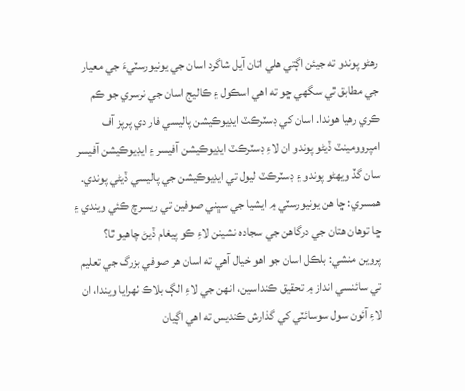رهڻو پوندو ته جيئن اڳتي هلي اتان آيل شاگرد اسان جي يونيورسٽيءَ جي معيار جي مطابق ٿي سگهي ڇو ته اهي اسڪول ۽ ڪاليج اسان جي نرسري جو ڪم ڪري رهيا هوندا. اسان کي ڊسٽرڪٽ ايڊيوڪيشن پاليسي فار دي پرپز آف امپروومينٽ ڏيڻو پوندو ان لاءِ ڊسٽرڪٽ ايڊيوڪيشن آفيسر ۽ ايڊيوڪيشن آفيسر سان گڏ ويهڻو پوندو ۽ ڊسٽرڪٽ ليول تي ايڊيوڪيشن جي پاليسي ڏيڻي پوندي.
همسري: ڇا هن يونيورسٽي ۾ ايشيا جي سڀني صوفين تي ريسرچ ڪئي ويندي ۽ ڇا توهان هتان جي درگاهن جي سجاده نشينن لاءِ ڪو پيغام ڏيڻ چاهيو ٿا؟
پروين منشي: بلڪل اسان جو اهو خيال آهي ته اسان هر صوفي بزرگ جي تعليم تي سائنسي انداز ۾ تحقيق ڪنداسين، انهن جي لاءِ الڳ بلاڪ ٺهرايا ويندا، ان لاءِ آئون سول سوسائٽي کي گذارش ڪنديس ته اهي اڳيان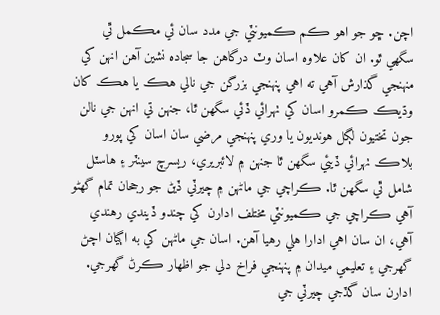اچن. ڇو جو اهو ڪم ڪميونٽي جي مدد سان ئي مڪمل ٿي سگهي ٿو. ان کان علاوه اسان وٽ درگاهن جا سجاده نشين آهن انهن کي منهنجي گذارش آهي ته اهي پنهنجي بزرگن جي نالي هڪ يا هڪ کان وڌيڪ ڪمرو اسان کي ٺهرائي ڏئي سگهن ٿا، جنهن تي انهن جي نالن جون تختيون لڳل هونديون يا وري پنهنجي مرضي سان اسان کي پورو بلاڪ ٺهرائي ڏيئي سگهن ٿا جنهن ۾ لائبريري، ريسرچ سينٽر ۽ هاسٽل شامل ٿي سگهن ٿا. ڪراچي جي ماڻهن ۾ چيرٽي ڏيڻ جو رجحان تمام گهڻو آهي ڪراچي جي ڪميونٽي مختلف ادارن کي چندو ڏيندي رهندي آهي، ان سان اهي ادارا هلي رهيا آهن. اسان جي ماڻهن کي به اڳيان اچڻ گهرجي ۽ تعليمي ميدان ۾ پنهنجي فراخ دلي جو اظهار ڪرڻ گهرجي. ادارن سان گڏجي چيرٽي جي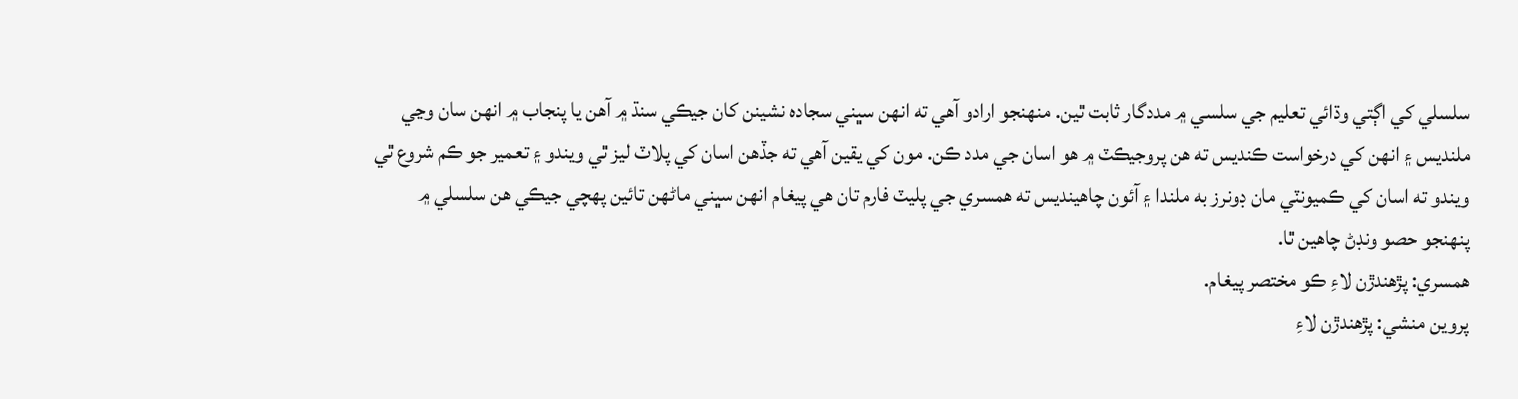سلسلي کي اڳتي وڌائي تعليم جي سلسي ۾ مددگار ثابت ٿين. منهنجو ارادو آهي ته انهن سڀني سجاده نشينن کان جيڪي سنڌ ۾ آهن يا پنجاب ۾ انهن سان وڃي ملنديس ۽ انهن کي درخواست ڪنديس ته هن پروجيڪٽ ۾ هو اسان جي مدد ڪن. مون کي يقين آهي ته جڏهن اسان کي پلاٽ ليز ٿي ويندو ۽ تعمير جو ڪم شروع ٿي ويندو ته اسان کي ڪميونٽي مان ڊونرز به ملندا ۽ آئون چاهينديس ته همسري جي پليٽ فارم تان هي پيغام انهن سڀني ماڻهن تائين پهچي جيڪي هن سلسلي ۾ پنهنجو حصو ونڊڻ چاهين ٿا.
همسري: پڙهندڙن لاءِ ڪو مختصر پيغام.
پروين منشي: پڙهندڙن لاءِ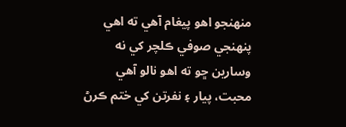منهنجو اهو پيغام آهي ته اهي پنهنجي صوفي ڪلچر کي نه وسارين ڇو ته اهو نالو آهي محبت، پيار ۽ نفرتن کي ختم ڪرڻ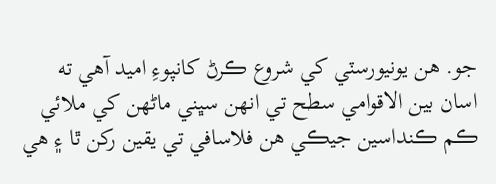جو. هن يونيورسٽي کي شروع ڪرڻ کانپوءِ اميد آهي ته اسان بين الاقوامي سطح تي انهن سڀني ماڻهن کي ملائي ڪم ڪنداسين جيڪي هن فلاسافي تي يقين رکن ٿا ۽ هي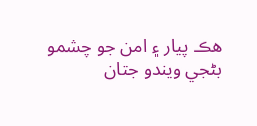هڪ پيار ۽ امن جو چشمو بڻجي ويندو جتان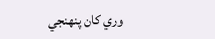وري کان پنهنجي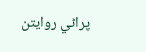پراڻي روايتن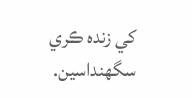کي زنده ڪري سگهنداسين.